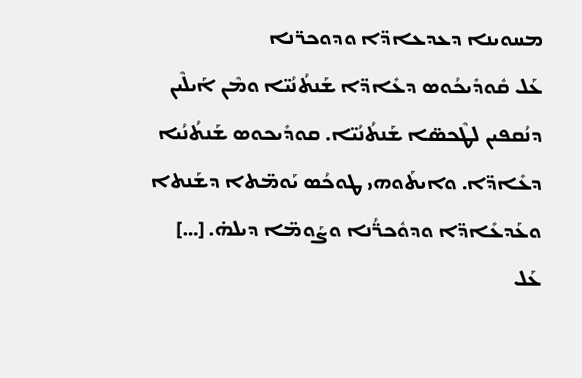ܡܚܘܝܢܐ ܕܥܕܥܐܕ̈ܐ ܘܕܘܟܪ̈ܢܐ
ܥܰܠ ܩܽܘܕܺܝܟܳܘܣ ܕܥܺܐܕ̈ܐ ܫܰܢܬܳܢܳܝ̈ܐ ܘܡܶܢ ܐܰܝܠܶܝܢ ܕܢܳܩܦܝܢ ܠܛܶܟܣ̈ܐ ܫܰܢܬܳܢܳܝ̈ܐ. ܩܘܕܺܝܟܘܣ ܫܰܢܬܳܢܳܝܐ ܕܥܺܐܕ̈ܐ. ܘܐܝܬܰܘܗܝ ܛܘܟܳܣ ܝܰܘܡ̈ܬܐ ܕܫܰܢܬܐ ܘܥܰܕܥܺܐܕ̈ܐ ܘܕܘܽܟܪ̈ܳܢܐ ܘܨܰܘܡ̈ܐ ܕܝܠܗ̇. […]
ܥܰܠ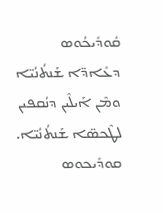ܩܽܘܕܺܝܟܳܘܣ ܕܥܺܐܕ̈ܐ ܫܰܢܬܳܢܳܝ̈ܐ ܘܡܶܢ ܐܰܝܠܶܝܢ ܕܢܳܩܦܝܢ ܠܛܶܟܣ̈ܐ ܫܰܢܬܳܢܳܝ̈ܐ. ܩܘܕܺܝܟܘܣ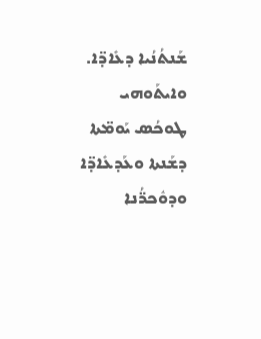ܫܰܢܬܳܢܳܝܐ ܕܥܺܐܕ̈ܐ. ܘܐܝܬܰܘܗܝ ܛܘܟܳܣ ܝܰܘܡ̈ܬܐ ܕܫܰܢܬܐ ܘܥܰܕܥܺܐܕ̈ܐ ܘܕܘܽܟܪ̈ܳܢܐ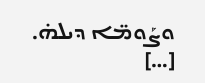ܘܨܰܘܡ̈ܐ ܕܝܠܗ̇. […]